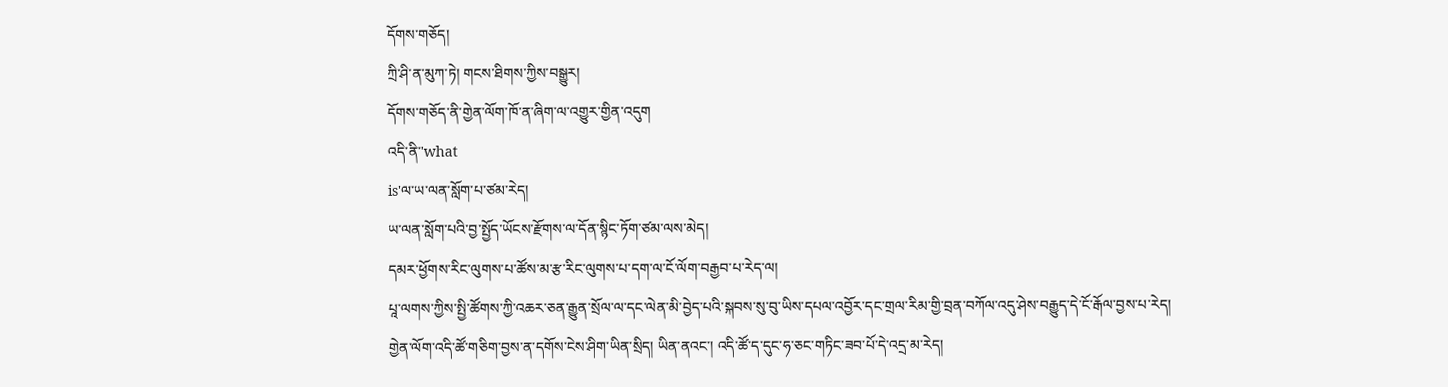དོགས་གཅོད།
ཀྲི་ཤི་ན་མུཀ་ཏེ། གངས་ཐིགས་ཀྱིས་བསྒྱུར།
དོགས་གཅོད་ནི་གྱེན་ལོག་ཁོ་ན་ཞིག་ལ་འགྱུར་གྱིན་འདུག
འདི་ནི་'what
is'ལ་ཡ་ལན་སློག་པ་ཙམ་རེད།
ཡ་ལན་སློག་པའི་བྱ་སྤྱོད་ཡོངས་རྫོགས་ལ་དོན་སྙིང་ཏོག་ཙམ་ལས་མེད།
དམར་ཕྱོགས་རིང་ལུགས་པ་ཚོས་མ་རྩ་རིང་ལུགས་པ་དག་ལ་ངོ་ལོག་བརྒྱབ་པ་རེད་ལ།
པཱ་ལགས་ཀྱིས་སྤྱི་ཚོགས་ཀྱི་འཆར་ཅན་རྒྱུན་སྲོལ་ལ་དང་ལེན་མི་བྱེད་པའི་སྐབས་སུ་བུ་ཡིས་དཔལ་འབྱོར་དང་གྲལ་རིམ་གྱི་བྲན་བཀོལ་འདུ་ཤེས་བརྒྱུད་དེ་ངོ་རྒོལ་བྱས་པ་རེད།
གྱེན་ལོག་འདི་ཚོ་གཅིག་བྱས་ན་དགོས་ངེས་ཤིག་ཡིན་སྲིད། ཡིན་ནའང་། འདི་ཚོ་ད་དུང་ཧ་ཅང་གཏིང་ཟབ་པོ་དེ་འདྲ་མ་རེད།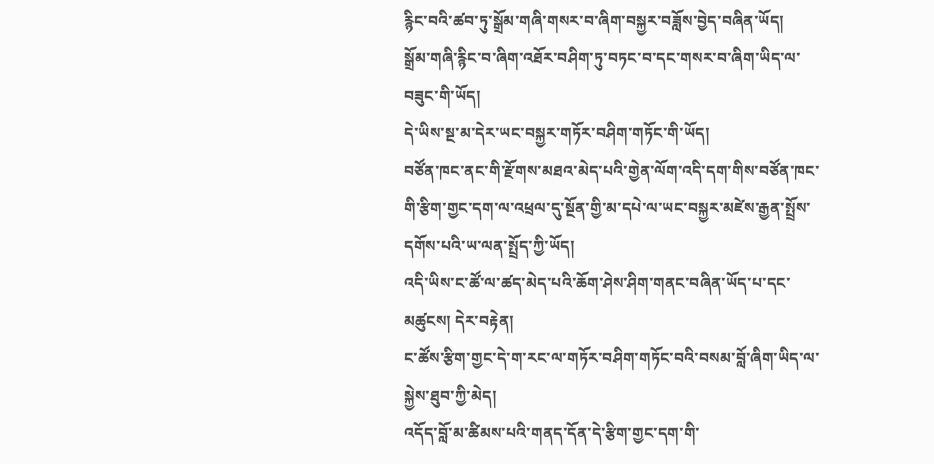རྙིང་བའི་ཚབ་ཏུ་སྒྲོམ་གཞི་གསར་བ་ཞིག་བསྐྱར་བཟློས་བྱེད་བཞིན་ཡོད།
སྒྲོམ་གཞི་རྙིང་བ་ཞིག་འཐོར་བཤིག་ཏུ་བཏང་བ་དང་གསར་བ་ཞིག་ཡིད་ལ་བཟུང་གི་ཡོད།
དེ་ཡིས་སྔ་མ་དེར་ཡང་བསྐྱར་གཏོར་བཤིག་གཏོང་གི་ཡོད།
བཙོན་ཁང་ནང་གི་རྫོགས་མཐའ་མེད་པའི་གྱེན་ལོག་འདི་དག་གིས་བཙོན་ཁང་གི་རྩིག་གྱང་དག་ལ་འཕྲལ་དུ་སྔོན་གྱི་མ་དཔེ་ལ་ཡང་བསྐྱར་མཛེས་རྒྱན་སྤྲོས་དགོས་པའི་ཡ་ལན་སྤྲོད་ཀྱི་ཡོད།
འདི་ཡིས་ང་ཚོ་ལ་ཚད་མེད་པའི་ཆོག་ཤེས་ཤིག་གནང་བཞིན་ཡོད་པ་དང་མཚུངས། དེར་བརྟེན།
ང་ཚོས་རྩིག་གྱང་དེ་ག་རང་ལ་གཏོར་བཤིག་གཏོང་བའི་བསམ་བློ་ཞིག་ཡིད་ལ་སྐྱེས་ཐུབ་ཀྱི་མེད།
འདོད་བློ་མ་ཚིམས་པའི་གནད་དོན་དེ་རྩིག་གྱང་དག་གི་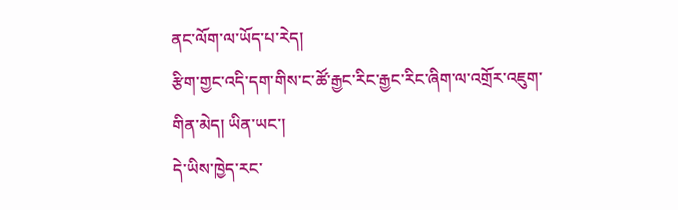ནང་ལོག་ལ་ཡོད་པ་རེད།
རྩིག་གྱང་འདི་དག་གིས་ང་ཚོ་རྒྱང་རིང་རྒྱང་རིང་ཞིག་ལ་འགྲོར་འཇུག་གིན་མེད། ཡིན་ཡང་།
དེ་ཡིས་ཁྱེད་རང་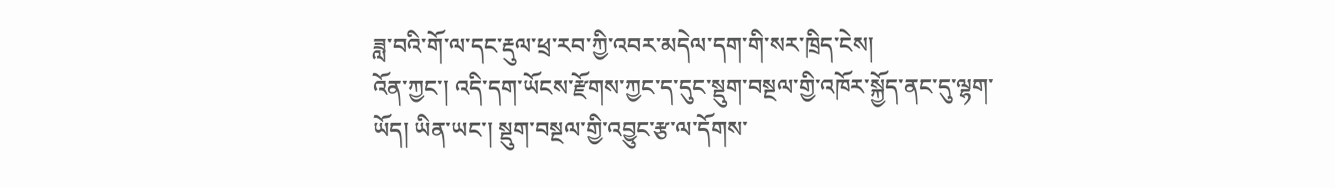ཟླ་བའི་གོ་ལ་དང་རྡུལ་ཕྲ་རབ་ཀྱི་འབར་མདེལ་དག་གི་སར་ཁྲིད་ངེས།
འོན་ཀྱང་། འདི་དག་ཡོངས་རྫོགས་ཀྱང་ད་དུང་སྡུག་བསྔལ་གྱི་འཁོར་སྐྱོད་ནང་དུ་ལྷག་ཡོད། ཡིན་ཡང་། སྡུག་བསྔལ་གྱི་འབྱུང་རྩ་ལ་དོགས་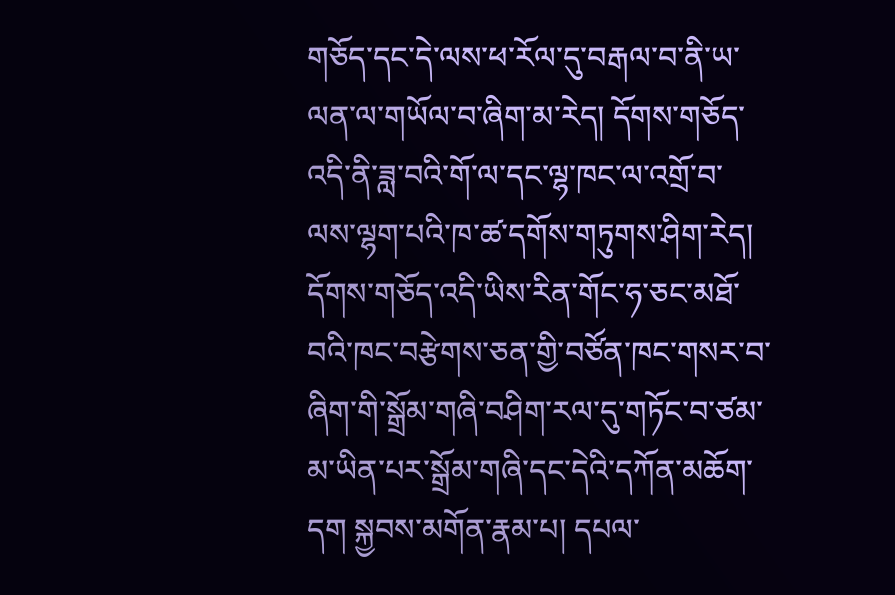གཅོད་དང་དེ་ལས་ཕ་རོལ་དུ་བརྒལ་བ་ནི་ཡ་ལན་ལ་གཡོལ་བ་ཞིག་མ་རེད། དོགས་གཅོད་འདི་ནི་ཟླ་བའི་གོ་ལ་དང་ལྷ་ཁང་ལ་འགྲོ་བ་ལས་ལྷག་པའི་ཁ་ཚ་དགོས་གཏུགས་ཤིག་རེད། དོགས་གཅོད་འདི་ཡིས་རིན་གོང་ཧ་ཅང་མཐོ་བའི་ཁང་བརྩེགས་ཅན་གྱི་བཙོན་ཁང་གསར་བ་ཞིག་གི་སྒྲོམ་གཞི་བཤིག་རལ་དུ་གཏོང་བ་ཙམ་མ་ཡིན་པར་སྒྲོམ་གཞི་དང་དེའི་དཀོན་མཆོག་དག སྐྱབས་མགོན་རྣམ་པ། དཔལ་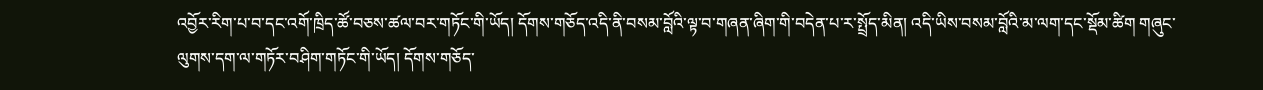འབྱོར་རིག་པ་བ་དང་འགོ་ཁྲིད་ཚོ་བཅས་ཚལ་བར་གཏོང་གི་ཡོད། དོགས་གཅོད་འདི་ནི་བསམ་བློའི་ལྟ་བ་གཞན་ཞིག་གི་བདེན་པ་ར་སྤྲོད་མིན། འདི་ཡིས་བསམ་བློའི་མ་ལག་དང་སྡོམ་ཚིག གཞུང་ལུགས་དག་ལ་གཏོར་བཤིག་གཏོང་གི་ཡོད། དོགས་གཅོད་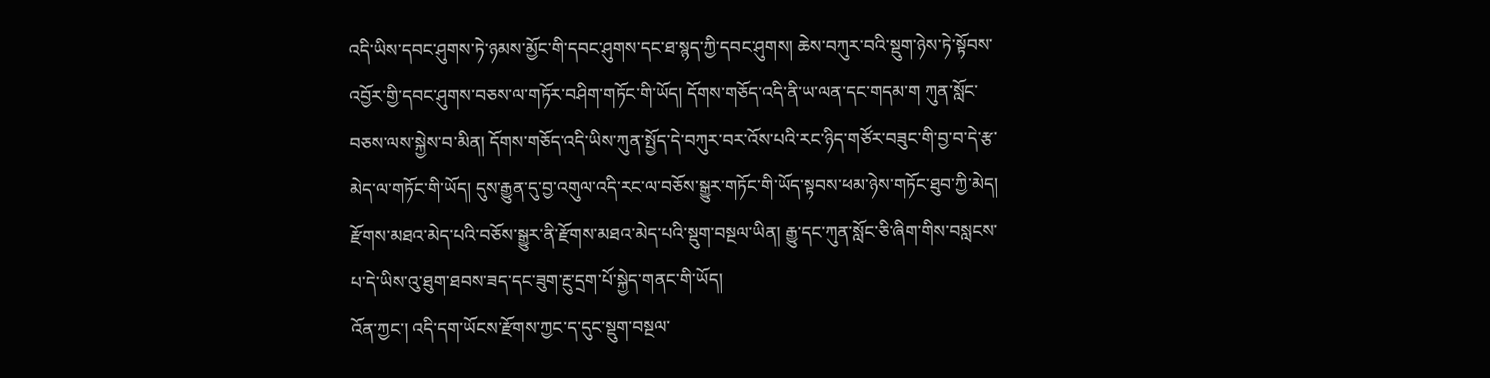འདི་ཡིས་དབང་ཤུགས་ཏེ་ཉམས་མྱོང་གི་དབང་ཤུགས་དང་ཐ་སྙད་ཀྱི་དབང་ཤུགས། ཆེས་བཀུར་བའི་སྡུག་ཉེས་ཏེ་སྟོབས་འབྱོར་གྱི་དབང་ཤུགས་བཅས་ལ་གཏོར་བཤིག་གཏོང་གི་ཡོད། དོགས་གཅོད་འདི་ནི་ཡ་ལན་དང་གདམ་ག ཀུན་སློང་བཅས་ལས་སྐྱེས་བ་མིན། དོགས་གཅོད་འདི་ཡིས་ཀུན་སྤྱོད་དེ་བཀུར་བར་འོས་པའི་རང་ཉིད་གཙོར་བཟུང་གི་བྱ་བ་དེ་རྩ་མེད་ལ་གཏོང་གི་ཡོད། དུས་རྒྱུན་དུ་བྱ་འགུལ་འདི་རང་ལ་བཅོས་སྒྱུར་གཏོང་གི་ཡོད་སྟབས་ཕམ་ཉེས་གཏོང་ཐུབ་ཀྱི་མེད། རྫོགས་མཐའ་མེད་པའི་བཅོས་སྒྱུར་ནི་རྫོགས་མཐའ་མེད་པའི་སྡུག་བསྔལ་ཡིན། རྒྱུ་དང་ཀུན་སློང་ཅི་ཞིག་གིས་བསླངས་པ་དེ་ཡིས་འུ་ཐུག་ཐབས་ཟད་དང་ཟུག་རྔུ་དྲག་པོ་སྐྱེད་གནང་གི་ཡོད།
འོན་ཀྱང་། འདི་དག་ཡོངས་རྫོགས་ཀྱང་ད་དུང་སྡུག་བསྔལ་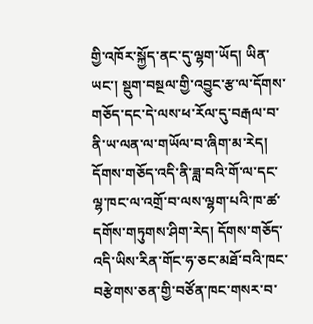གྱི་འཁོར་སྐྱོད་ནང་དུ་ལྷག་ཡོད། ཡིན་ཡང་། སྡུག་བསྔལ་གྱི་འབྱུང་རྩ་ལ་དོགས་གཅོད་དང་དེ་ལས་ཕ་རོལ་དུ་བརྒལ་བ་ནི་ཡ་ལན་ལ་གཡོལ་བ་ཞིག་མ་རེད། དོགས་གཅོད་འདི་ནི་ཟླ་བའི་གོ་ལ་དང་ལྷ་ཁང་ལ་འགྲོ་བ་ལས་ལྷག་པའི་ཁ་ཚ་དགོས་གཏུགས་ཤིག་རེད། དོགས་གཅོད་འདི་ཡིས་རིན་གོང་ཧ་ཅང་མཐོ་བའི་ཁང་བརྩེགས་ཅན་གྱི་བཙོན་ཁང་གསར་བ་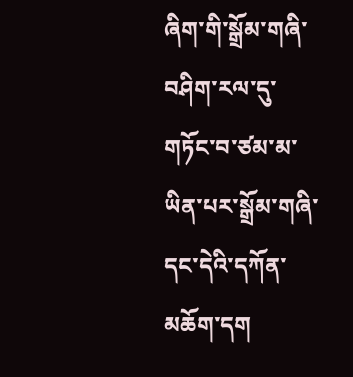ཞིག་གི་སྒྲོམ་གཞི་བཤིག་རལ་དུ་གཏོང་བ་ཙམ་མ་ཡིན་པར་སྒྲོམ་གཞི་དང་དེའི་དཀོན་མཆོག་དག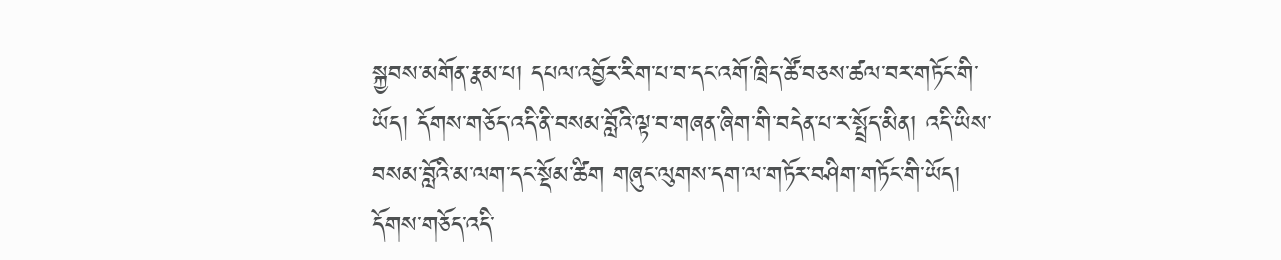སྐྱབས་མགོན་རྣམ་པ། དཔལ་འབྱོར་རིག་པ་བ་དང་འགོ་ཁྲིད་ཚོ་བཅས་ཚལ་བར་གཏོང་གི་ཡོད། དོགས་གཅོད་འདི་ནི་བསམ་བློའི་ལྟ་བ་གཞན་ཞིག་གི་བདེན་པ་ར་སྤྲོད་མིན། འདི་ཡིས་བསམ་བློའི་མ་ལག་དང་སྡོམ་ཚིག གཞུང་ལུགས་དག་ལ་གཏོར་བཤིག་གཏོང་གི་ཡོད། དོགས་གཅོད་འདི་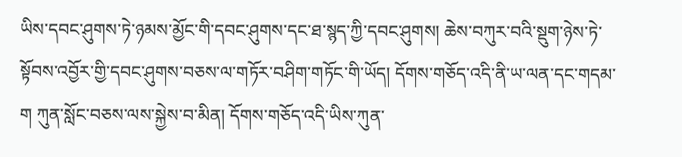ཡིས་དབང་ཤུགས་ཏེ་ཉམས་མྱོང་གི་དབང་ཤུགས་དང་ཐ་སྙད་ཀྱི་དབང་ཤུགས། ཆེས་བཀུར་བའི་སྡུག་ཉེས་ཏེ་སྟོབས་འབྱོར་གྱི་དབང་ཤུགས་བཅས་ལ་གཏོར་བཤིག་གཏོང་གི་ཡོད། དོགས་གཅོད་འདི་ནི་ཡ་ལན་དང་གདམ་ག ཀུན་སློང་བཅས་ལས་སྐྱེས་བ་མིན། དོགས་གཅོད་འདི་ཡིས་ཀུན་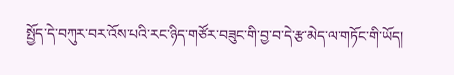སྤྱོད་དེ་བཀུར་བར་འོས་པའི་རང་ཉིད་གཙོར་བཟུང་གི་བྱ་བ་དེ་རྩ་མེད་ལ་གཏོང་གི་ཡོད།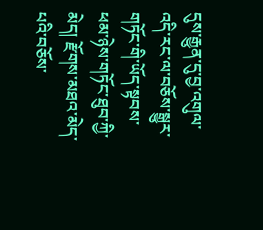དུས་རྒྱུན་དུ་བྱ་འགུལ་འདི་རང་ལ་བཅོས་སྒྱུར་གཏོང་གི་ཡོད་སྟབས་ཕམ་ཉེས་གཏོང་ཐུབ་ཀྱི་མེད། རྫོགས་མཐའ་མེད་པའི་བཅོས་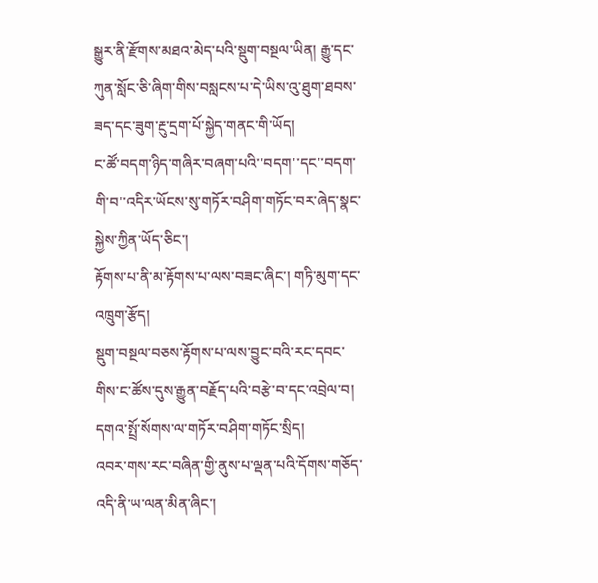སྒྱུར་ནི་རྫོགས་མཐའ་མེད་པའི་སྡུག་བསྔལ་ཡིན། རྒྱུ་དང་ཀུན་སློང་ཅི་ཞིག་གིས་བསླངས་པ་དེ་ཡིས་འུ་ཐུག་ཐབས་ཟད་དང་ཟུག་རྔུ་དྲག་པོ་སྐྱེད་གནང་གི་ཡོད།
ང་ཚོ་བདག་ཉིད་གཞིར་བཞག་པའི་'བདག'་དང'་བདག་གི་བ'་འདིར་ཡོངས་སུ་གཏོར་བཤིག་གཏོང་བར་ཞེད་སྣང་སྐྱེས་ཀྱིན་ཡོད་ཅིང་།
རྟོགས་པ་ནི་མ་རྟོགས་པ་ལས་བཟང་ཞིང་། གཏི་མུག་དང་འཁྲུག་རྩོད།
སྡུག་བསྔལ་བཅས་རྟོགས་པ་ལས་བྱུང་བའི་རང་དབང་གིས་ང་ཚོས་དུས་རྒྱུན་བརྗོད་པའི་བརྩེ་བ་དང་འབྲེལ་བ།
དགའ་སྤྲོ་སོགས་ལ་གཏོར་བཤིག་གཏོང་སྲིད།
འབར་གས་རང་བཞིན་གྱི་ནུས་པ་ལྡན་པའི་དོགས་གཅོད་འདི་ནི་ཡ་ལན་མིན་ཞིང་།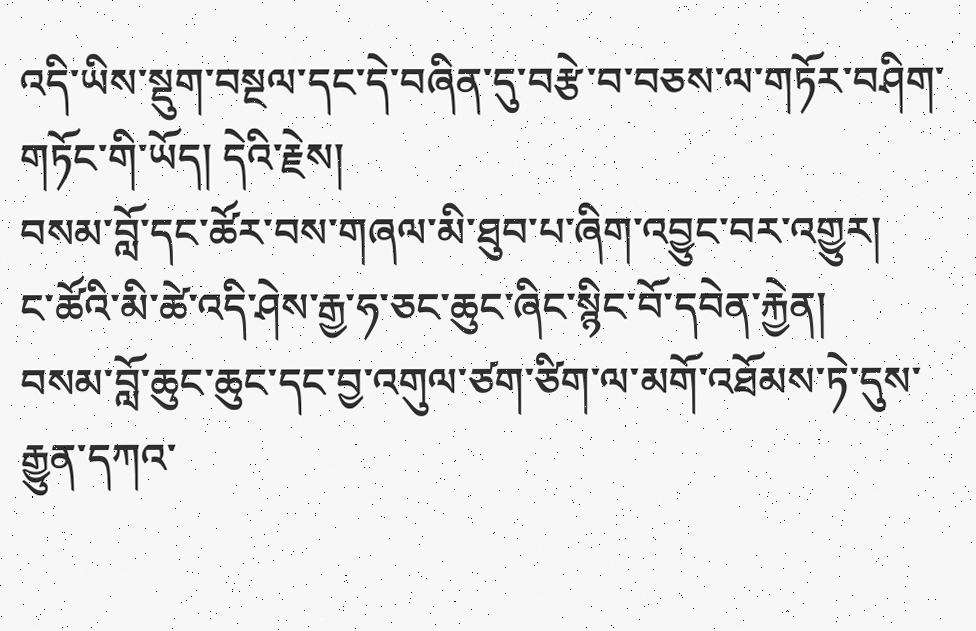འདི་ཡིས་སྡུག་བསྔལ་དང་དེ་བཞིན་དུ་བརྩེ་བ་བཅས་ལ་གཏོར་བཤིག་གཏོང་གི་ཡོད། དེའི་རྗེས།
བསམ་བློ་དང་ཚོར་བས་གཞལ་མི་ཐུབ་པ་ཞིག་འབྱུང་བར་འགྱུར།
ང་ཚོའི་མི་ཚེ་འདི་ཤེས་རྒྱ་ཧ་ཅང་ཆུང་ཞིང་སྙིང་བོ་དབེན་རྐྱེན།
བསམ་བློ་ཆུང་ཆུང་དང་བྱ་འགུལ་ཙག་ཙིག་ལ་མགོ་འཐོམས་ཏེ་དུས་རྒྱུན་དཀའ་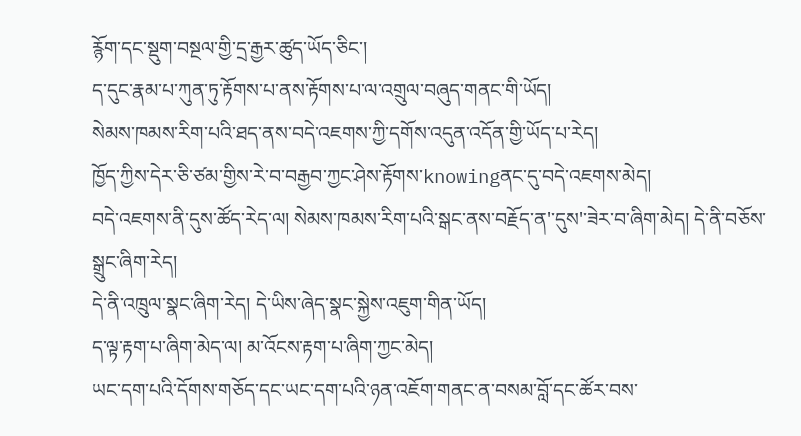རྙོག་དང་སྡུག་བསྔལ་གྱི་དྲ་རྒྱར་ཚུད་ཡོད་ཅིང་།
ད་དུང་རྣམ་པ་ཀུན་ཏུ་རྟོགས་པ་ནས་རྟོགས་པ་ལ་འགྲུལ་བཞུད་གནང་གི་ཡོད།
སེམས་ཁམས་རིག་པའི་ཐད་ནས་བདེ་འཇགས་ཀྱི་དགོས་འདུན་འདོན་གྱི་ཡོད་པ་རེད།
ཁྱོད་ཀྱིས་དེར་ཅི་ཙམ་གྱིས་རེ་བ་བརྒྱབ་ཀྱང་ཤེས་རྟོགས་knowingནང་དུ་བདེ་འཇགས་མེད།
བདེ་འཇགས་ནི་དུས་ཚོད་རེད་ལ། སེམས་ཁམས་རིག་པའི་སྒང་ནས་བརྗོད་ན'་དུས'་ཟེར་བ་ཞིག་མེད། དེ་ནི་བཅོས་སྒྲུང་ཞིག་རེད།
དེ་ནི་འཁྲུལ་སྣང་ཞིག་རེད། དེ་ཡིས་ཞེད་སྣང་སྐྱེས་འཇུག་གིན་ཡོད།
ད་ལྟ་རྟག་པ་ཞིག་མེད་ལ། མ་འོངས་རྟག་པ་ཞིག་ཀྱང་མེད།
ཡང་དག་པའི་དོགས་གཅོད་དང་ཡང་དག་པའི་ཉན་འཇོག་གནང་ན་བསམ་བློ་དང་ཚོར་བས་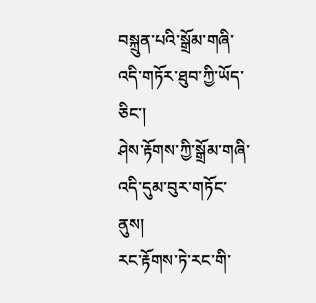བསྐྲུན་པའི་སྒྲོམ་གཞི་འདི་གཏོར་ཐུབ་ཀྱི་ཡོད་ཅིང་།
ཤེས་རྟོགས་ཀྱི་སྒྲོམ་གཞི་འདི་དུམ་བུར་གཏོང་ནུས།
རང་རྟོགས་ཏེ་རང་གི་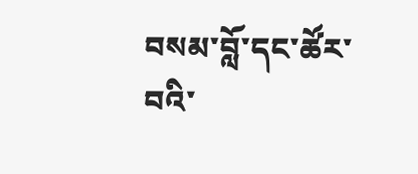བསམ་བློ་དང་ཚོར་བའི་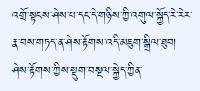འགྲོ་སྟངས་ཤེས་པ་དང་དེ་གཉིས་ཀྱི་འགུལ་སྐྱོད་རེ་རེར་རྣ་བས་གཏད་ན་ཤེས་རྟོགས་འདི་མཇུག་སྒྲིལ་ཐུབ།
ཤེས་རྟོགས་ཀྱིས་སྡུག་བསྔལ་སྐྱེད་ཀྱིན་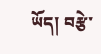ཡོད། བརྩེ་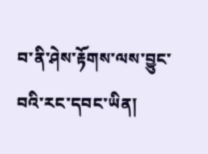བ་ནི་ཤེས་རྟོགས་ལས་བྱུང་བའི་རང་དབང་ཡིན།